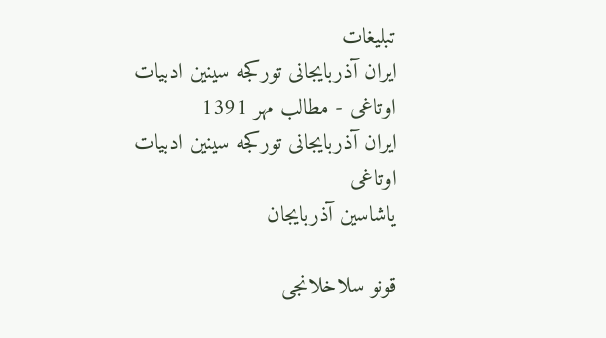تبلیغات
ایران آذربایجانی تورکجه سینین ادبیات اوتاغی - مطالب مهر 1391
ایران آذربایجانی تورکجه سینین ادبیات اوتاغی
یاشاسین آذربایجان

قونو سلاخلانجی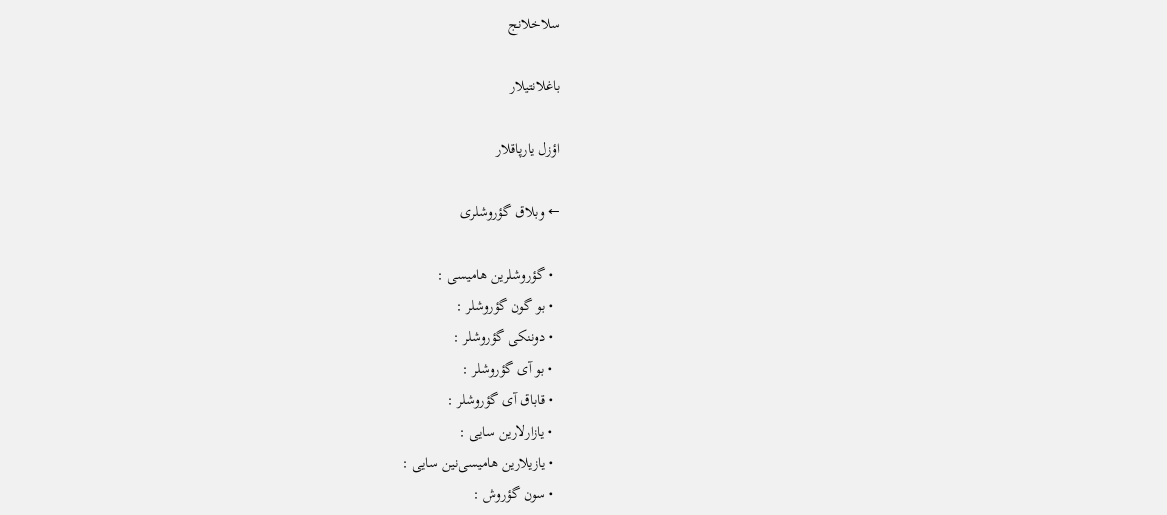سلاخلانج

باغلانتیلار

اؤزل یارپاقلار‌

← وبلاق گؤروشلری

  • گؤروشلرین هامیسی :
  • بو گون گؤروشلر :
  • دوننکی گؤروشلر :
  • بو آی گؤروشلر :
  • قاباق آی گؤرو‌شلر :
  • یازارلارین سایی :
  • یازیلارین هامیسی‌نین سایی :
  • سون گؤروش :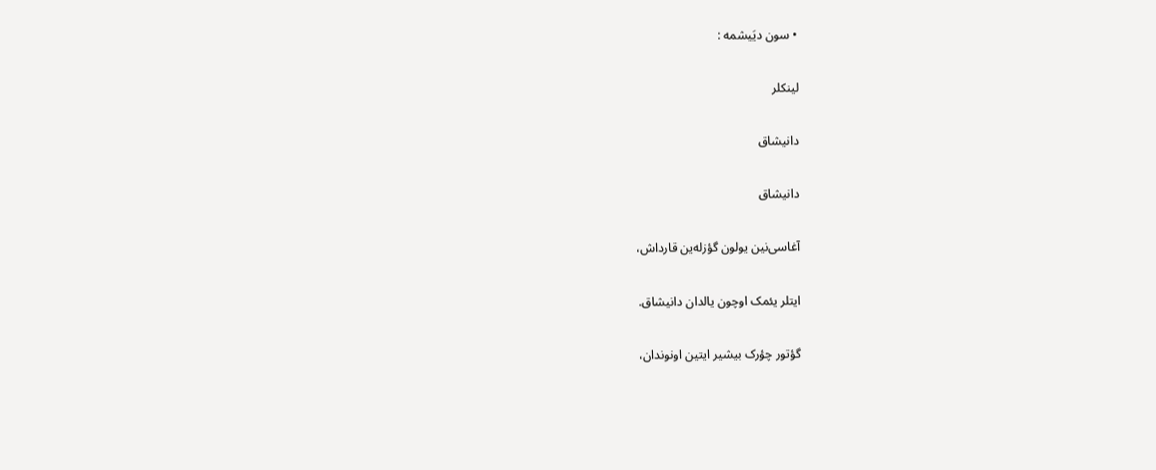• سون دیَیشمه :

لینکلر‌

دانیشاق

دانیشاق

آغاسی‌نین یولون گؤزله‌ین قارداش،

ایتلر یئمک اوچون یالدان دانیشاق.

گؤتور چؤرک بیشیر ایتین اونوندان،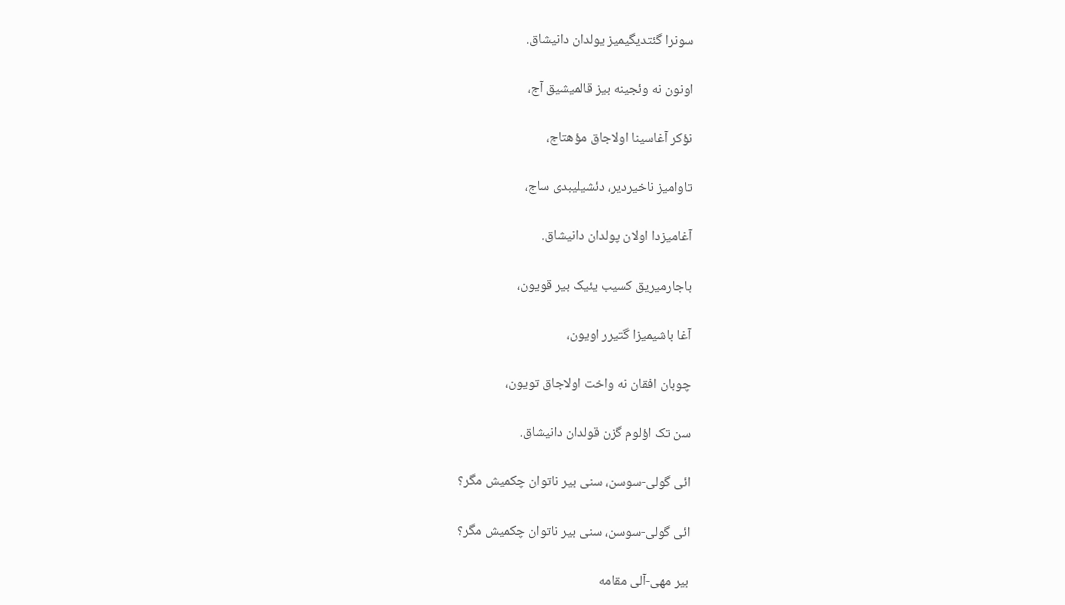سونرا گئتدیگیمیز یولدان دانیشاق.

اونون نه وئجینه بیز قالمیشیق آج،

نؤکر آغاسینا اولاجاق مؤهتاج،

تاوامیز ناخیردیر، دئشیلیبدی ساج،

آغامیزدا اولان پولدان دانیشاق.

باجارمیریق کسیب یئیک بیر قویون،

آغا باشیمیزا گتیرر اویون،

چوبان افقان نه واخت اولاجاق تویون،

سن تک اؤلوم گزن قولدان دانیشاق.

ائی گولی-سوسن، سنی بیر ناتوان چکمیش مگر؟

ائی گولی-سوسن، سنی بیر ناتوان چکمیش مگر؟

بیر مهی-آلی مقامه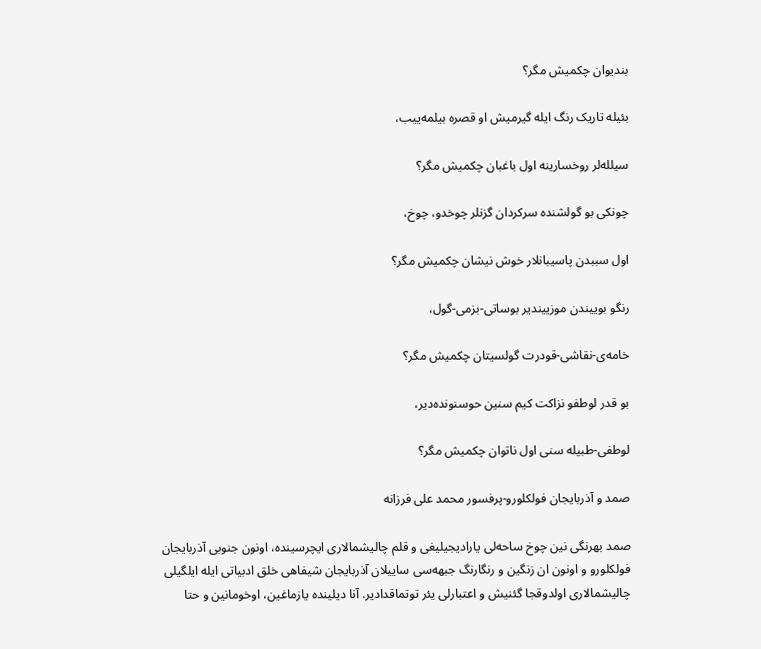بندیوان چکمیش مگر؟

بئیله تاریک رنگ ایله گیرمیش او قصره بیلمه‌ییب،

سیلله‌لر روخسارینه اول باغبان چکمیش مگر؟

چونکی بو گولشنده سرکردان گزنلر چوخدو، چوخ،

اول سببدن پاسیبانلار خوش نیشان چکمیش مگر؟

رنگو بوییندن موزییندیر بوساتی-بزمی-گول،

خامه‌ی-نقاشی-قودرت گولسیتان چکمیش مگر؟

بو قدر لوطفو نزاکت کیم سنین حوسنونده‌دیر،

لوطفی-طبیله سنی اول ناتوان چکمیش مگر؟

صمد و آذربایجان فولكلورو-پرفسور محمد علی فرزانه

صمد بهرنگی نین چوخ ساحه‌لی یارادیجیلیغی و قلم چالیشمالاری ایچرسینده، اونون جنوبی آذربایجان فولكلورو و اونون ان زنگین و رنگارنگ جبهه‌سی ساییلان آذربایجان شیفاهی خلق ادبیاتی ایله ایلگیلی چالیشمالاری اولدوقجا گئنیش و اعتبارلی یئر توتماقدادیر. آنا دیلینده یازماغین، اوخومانین و حتا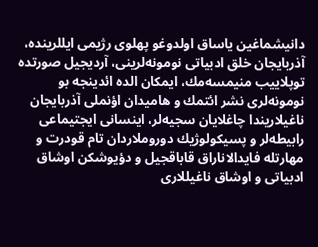دانیشماغین یاساق اولدوغو پهلوی رژیمی ایللرینده، آذربایجان خلق ادبیاتی نومونه‌لرینی، آردیجیل صورتده توپلاییب منیمسه‌مك، ایمكان الده ائدینجه بو نومونه‌لری نشر ائتمك و هامیدان اؤنملی آذربایجان ناغیلاریندا چاغلایان سجیه‌لر، اینسانی ایجتیماعی رابیطه‌لر و پسیكولوژیك دوروملاردان تام قودرت و مهارتله فایدالاناراق قاباقجیل و دؤیوشکن اوشاق ادبیاتی و اوشاق ناغیللاری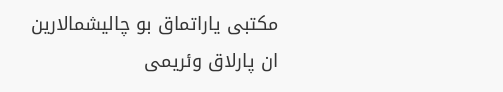مكتبی یاراتماق بو چالیشمالارین ان پارلاق وئریمی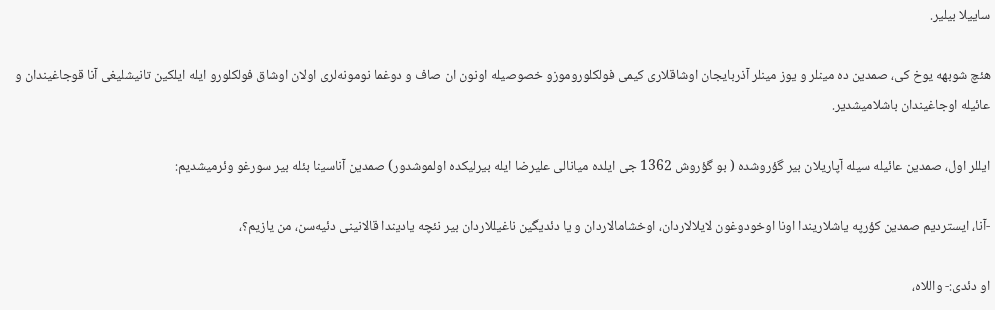ساییلا بیلیر.

هئچ شوبهه یوخ كی، صمدین ده مینلر و یوز مینلر آذربایجان اوشاقلاری كیمی فولكلوروموزو خصوصیله اونون ان صاف و دوغما نومونه‌لری اولان اوشاق فولكلورو ایله ایلكین تانیشلیغی آنا قوجاغیندان و عائیله اوجاغیندان باشلامیشدیر.

ایللر اول، صمدین عائیله سیله آپاریلان بیر گؤروشده ( بو گؤروش 1362 جی ایلده میانالی علیرضا ایله بیرلیكده اولموشدور) صمدین آناسینا بئله بیر سورغو وئرمیشدیم:

-آنا، ایستردیم صمدین كؤرپه یاشلاریندا اونا اوخودوغون لایلالاردان، اوخشامالاردان و یا دئدیگین ناغیللاردان بیر نئچه یادیندا قالانینی دئیه‌سن، من یازیم؟،

او دئدی:- واللاه،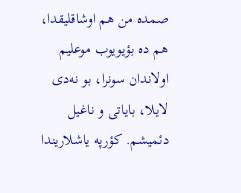صمده من هم اوشاقلیقدا، هم ده بؤیویوب موعلیم اولاندان سونرا، بو نه‌دی لایلا، بایاتی و ناغیل دئمیشم. كؤرپه یاشلاریندا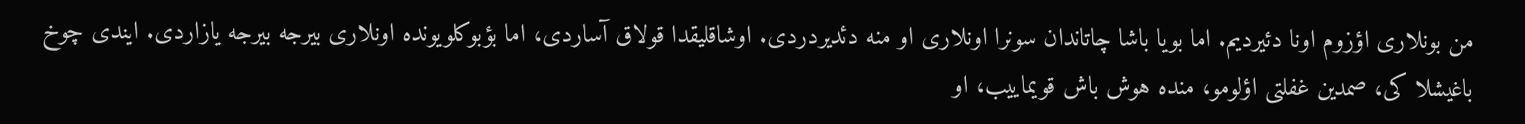من بونلاری اؤزوم اونا دئیردیم. اما بویا باشا چاتاندان سونرا اونلاری او منه دئدیردردی. اوشاقلیقدا قولاق آساردی، اما بؤبوكلویونده اونلاری بیرجه بیرجه یازاردی. ایندی چوخ باغیشلا كی، صمدین غفلتی اؤلومو، منده هوش باش قویماییب، او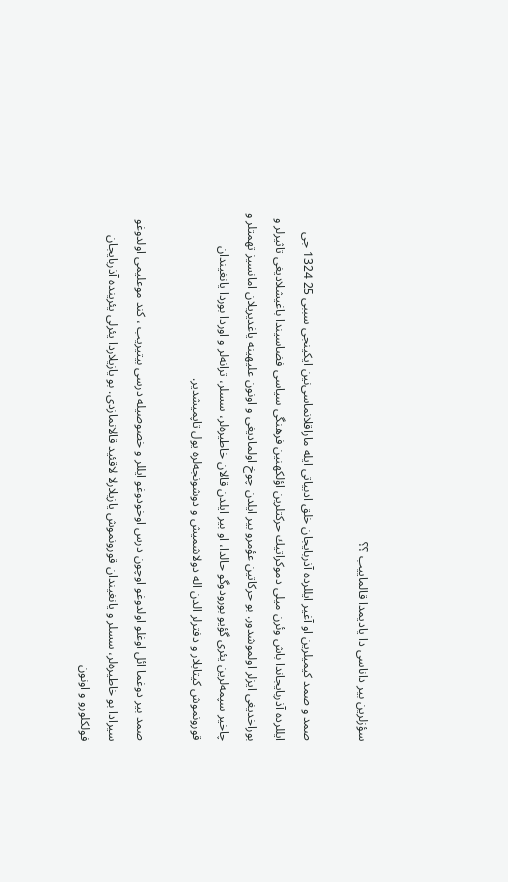سؤزلرین بیر داناسی دا یادیمدا قالماییب ؟؟

صمد و صمد كیمیلرین او آغیر ایللرده آذربایجان خلق ادبیاتی ایله ماراقلانماسی‌نین ایكینجی سببی 25 1324 جی ایللرده آذربایجاندا باش وئرن میلی دموكراتیك حركتلرین اؤلكهنین فرهنگی سیاسی فضاسیندا باغیشلادیغی تاثیرلر و بوراخدیغی ایزلر اولموشدور. بو حركاتین عؤمرو بیر ایلدن چوخ اولمادیغی و اونون علیهینه یاغدیریلان امانسیز تهمتلر و چاخیر سپمه‌لرین یئری گؤیو بورودوگو حالدا، او بیر ایلدن قالان خاطیره‌لر، سسلر، ترانه‌لر و اوردا بوردا یانغیندان قورونموش كیتابلار و دفترلر الدن اله دولاشمیش و دوشونجه‌لره یول تاپمیشدیر.

صمد بیر دوغما ائل اوغلو اولدوغو اوچون درس اوخودوغو ایللر و خصوصیله درسی بیتیریب ، كند موعلیمی اولدوغو سیرادا بو خاطیره‌لر، سسلر و یانغیندان قورونموش یازیلارلا لاقئید قالانمازدی. بو یازیلاردا یئرلی یئرینده آذربایجان فولكلورو و اونون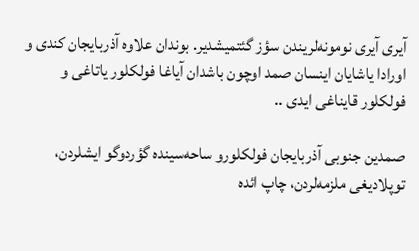آیری آیری نومونه‌لریندن سؤز گئتمیشدیر. بوندان علاوه آذربایجان كندی و اورادا یاشایان اینسان صمد اوچون باشدان آیاغا فولكلور یاتاغی و فولكلور قایناغی ایدی ..

صمدین جنوبی آذربایجان فولكلورو ساحه‌سینده گؤردوگو ایشلردن، توپلادیغی ملزمه‌لردن، چاپ ائده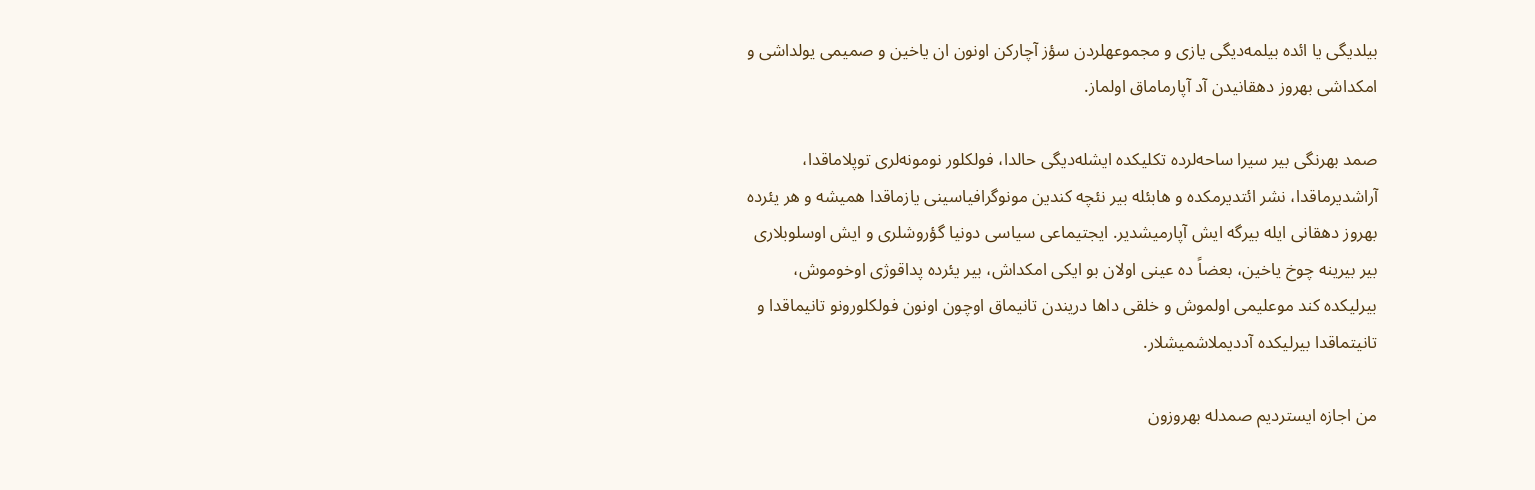بیلدیگی یا ائده بیلمه‌دیگی یازی و مجموعهلردن سؤز آچاركن اونون ان یاخین و صمیمی یولداشی و امكداشی بهروز دهقانیدن آد آپارماماق اولماز.

صمد بهرنگی بیر سیرا ساحه‌لرده تكلیكده ایشله‌دیگی حالدا، فولكلور نومونه‌لری توپلاماقدا، آراشدیرماقدا، نشر ائتدیرمكده و هابئله بیر نئچه كندین مونوگرافیا‌سینی یازماقدا همیشه و هر یئرده بهروز دهقانی ایله بیرگه ایش آپارمیشدیر. ایجتیماعی سیاسی دونیا گؤروشلری و ایش اوسلوبلاری بیر بیرینه چوخ یاخین، بعضاً ده عینی اولان بو ایكی امكداش، بیر یئرده پداقوژی اوخوموش، بیرلیكده كند موعلیمی اولموش و خلقی داها دریندن تانیماق اوچون اونون فولكلورونو تانیماقدا و تانیتماقدا بیرلیكده آددیملاشمیشلار.

من اجازه ایستردیم صمدله بهروزون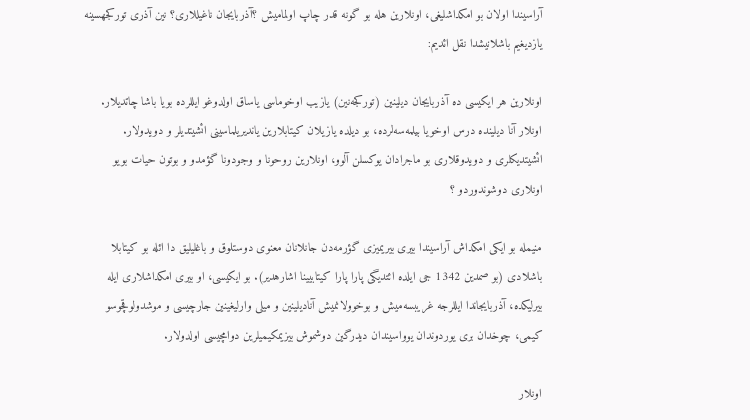آراسیندا اولان بو امكداشلیغی، اونلارین هله بو گونه قدر چاپ اولمامیش ؟آذربایجان ناغیللاری؟ نین آذری توركجهسینه یازدیغیم باشلانیشدا نقل ائدیم:

اونلارین هر ایكیسی ده آذربایجان دیلینین (توركجه‌نین) یازیب اوخوماسی یاساق اولدوغو ایللرده بویا باشا چاتدیلار. اونلار آنا دیلینده درس اوخویا بیلمه‌سه‌لرده، بو دیلده یازیلان كیتابلارین یاندیریلماسینی ائشیتدیلر و دویدولار. ائشیتدیكلری و دویدوقلاری بو ماجرادان یوكسلن آلوو، اونلارین روحونا و وجودونا گؤمدو و بوتون حیات بویو اونلاری دوشوندوردو ؟

منیمله بو ایكی امكداش آراسیندا بیری بیریمیزی گؤرمه‌دن جانلانان معنوی دوستلوق و باغلیلیق دا ائله بو كیتابلا باشلادی (بو صمدین 1342 جی ایلده ائتدیگی پارا پارا كیتابیینا اشارهدیر). بو ایكیسی، او بیری امكداشلاری ایله بیرلیكده، آذربایجاندا ایللرجه غریبسه‌میش و بوخوولانمیش آنادیلینین و میلی وارلیغینین جارچیسی و موشدولوقچوسو كیمی، چوخدان بری یوردوندان یوواسیندان دیدرگین دوشموش بیزیمكیمیلرین دوامچیسی اولدولار.

اونلار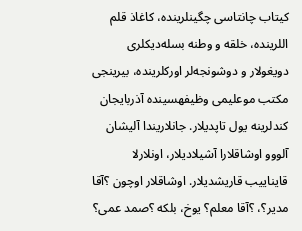كیتاب چانتاسی چگینلرینده، كاغاذ قلم اللرینده، خلقه و وطنه بسله‌دیكلری دویغولار و دوشونجه‌لر اوركلرینده، بیرینجی مكتب موعلیمی وظیفهسینده آذربایجان كندلرینه یول تاپدیلار. جانلاریندا آلیشان آلووو اوشاقلارا آشیلادیلار، اونلارلا قایناییب قاریشدیلار. اوشاقلار اوچون ؟آقا مدیر؟، ؟آقا معلم؟ یوخ، بلكه ؟صمد عمی؟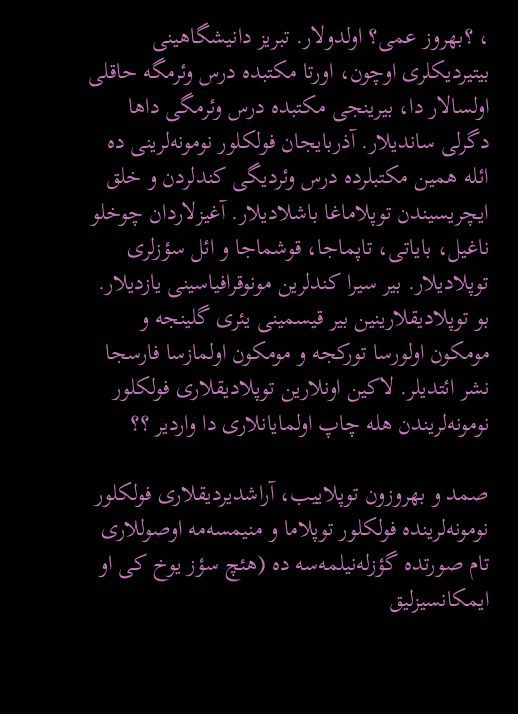، ؟بهروز عمی؟ اولدولار. تبریز دانیشگاهینی بیتیردیكلری اوچون، اورتا مكتبده درس وئرمگه حاقلی اولسالار دا، بیرینجی مكتبده درس وئرمگی داها دگرلی ساندیلار. آذربایجان فولكلور نومونه‌لرینی ده ائله همین مكتبلرده درس وئردیگی كندلردن و خلق ایچریسیندن توپلاماغا باشلادیلار. آغیزلاردان چوخلو ناغیل، بایاتی، تاپماجا، قوشماجا و ائل سؤزلری توپلادیلار. بیر سیرا كندلرین مونوقرافیاسینی یازدیلار. بو توپلادیقلارینین بیر قیسمینی یئری گلینجه و مومكون اولورسا توركجه و مومكون اولمازسا فارسجا نشر ائتدیلر. لاكین اونلارین توپلادیقلاری فولكلور نومونه‌لریندن هله چاپ اولمایانلاری دا واردیر ؟؟

صمد و بهروزون توپلاییب، آراشدیردیقلاری فولكلور نومونه‌لرینده فولكلور توپلاما و منیمسه‌مه اوصوللاری تام صورتده گؤزله‌نیلمه‌سه ده (هئچ سؤز یوخ كی او ایمكانسیزلیق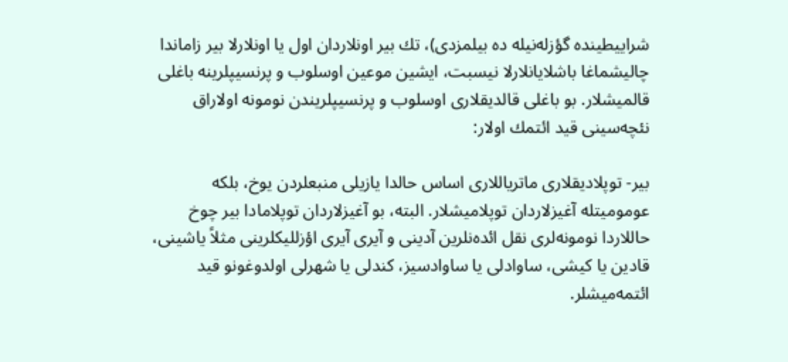شراییطینده گؤزله‌نیله ده بیلمزدی)، تك بیر اونلاردان اول یا اونلارلا بیر زاماندا چالیشماغا باشلایانلارلا نیسبت، ایشین موعین اوسلوب و پرنسیپلرینه باغلی قالمیشلار. بو باغلی قالدیقلاری اوسلوب و پرنسیپلریندن نومونه اولاراق نئچه‌سینی قید ائتمك اولار:

بیر- توپلادیقلاری ماتریاللاری اساس حالدا یازیلی منبعلردن یوخ، بلكه عومومیتله آغیزلاردان توپلامیشلار. البته، بو آغیزلاردان توپلامادا بیر چوخ حاللاردا نومونه‌لری نقل ائده‌نلرین آدینی و آیری آیری اؤز‌للیكلرینی مثلاً یاشینی، قادین یا كیشی، ساوادلی یا ساوادسیز، كندلی یا شهرلی اولدوغونو قید ائتمه‌میشلر.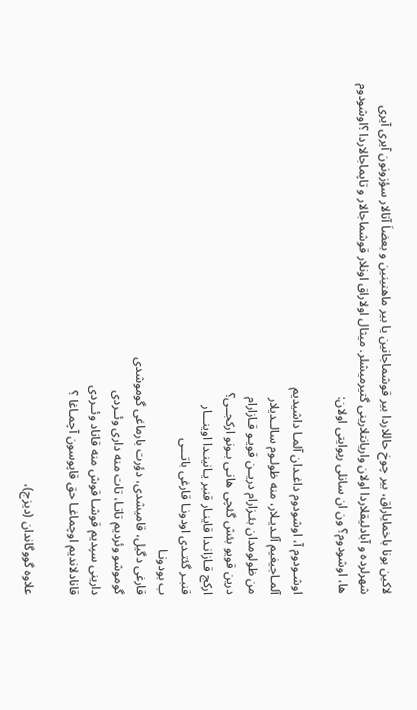لاكین بونا باخمایاراق، بیر چوخ حاللاردا بیر قوشماجانین یا بیر ماهنینین و بعضاَ آتالار سؤزونون آیری آیری شهرلرده و آبادلیقلاردا اولان واریانتلارینی گتیرمیشلر. میثال اولاراق اونلار قوشماجالار و تاپماجالاردا ؟اوشودوم ها، اوشودوم؟ ون ان سانلی ریوایتی اولان:

اوشـودوم آ، اوشودوم داغـدان آلمـا داشیدیم
آلمـاجیغیم آلـدیـلار، منه ظولـوم سالــدیلار
من ظولومدان بئـزارام دریــن قویـو قـازارام
درین قویو بئش گئچی هانـی بـونو اركجــی؟
اركج قـازانـدا قاینـار قنبر یـانینـدا اوینـــار
قنبـر گئتـدی اودونـا قارغی باتـــی
ب بودونـا
قارغی دگیل، قامیشدی، دؤرت بارماغی گوموشدی
گوموشو وئردیم تاتـا، تات منه داری وئــردی
دارینی سپدیم قوشـا قوش منه قاناد وئــردی
قانادلاندیم اوچماغـا حق قاپوسون آچمـاغا ؟

علاوه گووگاندان (دیزج)،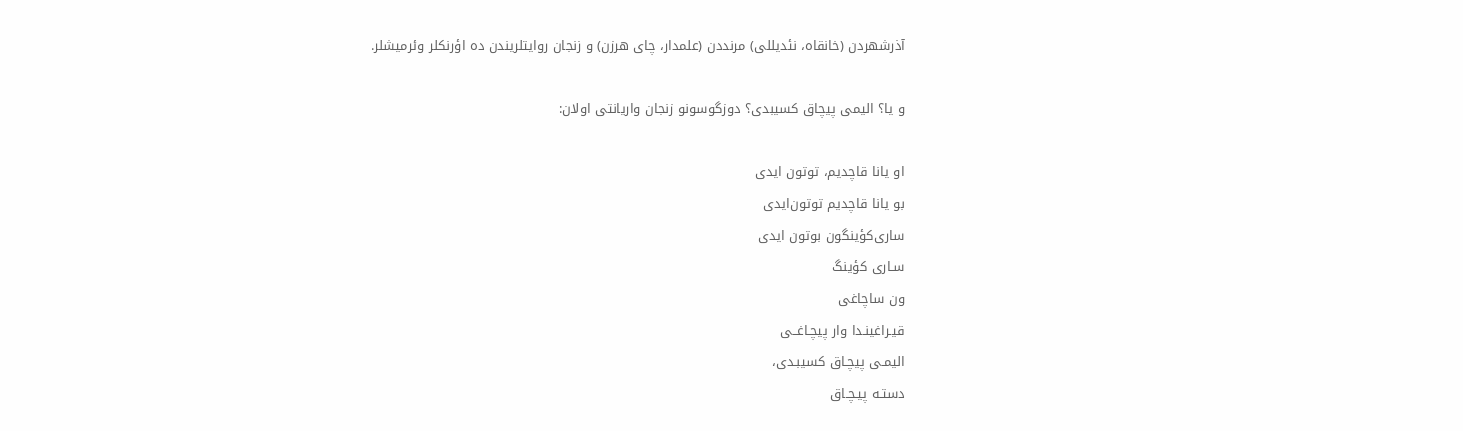آذرشهردن (خانقاه، نئدیللی) مرنددن (علمدار، چای هرزن) و زنجان روایتلریندن ده اؤرنكلر وئرمیشلر.

و یا؟ الیمی پیچاق كسیبدی؟ دوزگوسونو زنجان واریانتی اولان:

او یانا قاچدیم، توتون ایدی
بو یانا قاچدیم توتون‌ایدی
ساری‌كؤینگون بوتون ایدی
سـاری كؤینگ
ون ساچاغی
قیـراغینـدا وار پیچـاغــی
الیمـی پیچـاق كسیبـدی،
دستـه پیـچـاق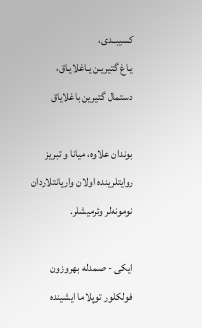كسیبــدی،
یـاغ گتیریـن یـاغلایـاق،
دستمال گتیرین باغلایاق

بوندان علاوه، میانا و تبریز روایتلرینده اولان واریانتلاردان نومونه‌لر وئرمیشلر.

ایكی - صمدله بهروزون فولكلور توپلاما ایشینده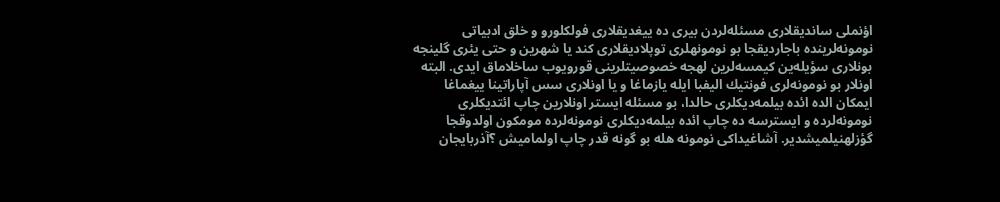اؤنملی ساندیقلاری مسئله‌لردن بیری ده ییغدیقلاری فولكلورو و خلق ادبیاتی نومونه‌لرینده باجاردیقجا بو نومونهلری توپلادیقلاری كند یا شهرین و حتی یئری گلینجه بونلاری سؤیله‌ین كیمسه‌لرین لهجه خصوصیتلرینی قورویوب ساخلاماق ایدی. البته اونلار بو نومونه‌لری فونتیك الیفبا ایله یازماغا و یا اونلاری سس آپاراتینا ییغماغا ایمكان الده ائده بیلمه‌دیكلری حالدا، بو مسئله ایستر اونلارین چاپ ائتدیكلری نومونه‌لرده و ایسترسه ده چاپ ائده بیلمه‌دیكلری نومونه‌لرده مومكون اولدوقجا گؤزلهنیلمیشدیر. آشاغیداكی نومونه هله بو گونه قدر چاپ اولمامیش ؟آذربایجان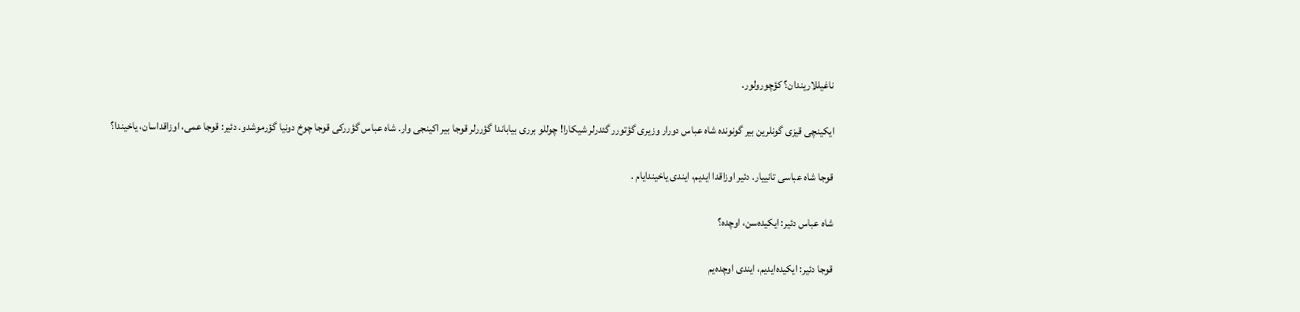ناغیللاریندان؟ كؤچورولور.

ایكینچی قیزی گونلرین بیر گونونده شاه عباس دورار وزیری گؤتورر گئدرلر شیكارا! چوللو برری بیاباندا گؤر‌رلر قوجا بیر اكینجی وار. شاه عباس گؤر‌ركی قوجا چوخ دونیا گؤرموشدو. دئیر: قوجا عمی، اوزاقداسان، یاخیندا؟

قوجا شاه عباسی تانییار. دئیر اوزاقدا ایدیم، ایندی یاخیندایام .

شاه عباس دئیر: ایكیده‌سن، اوچده؟

قوجا دئیر: ایكیده‌ایدیم، ایندی اوچده‌یم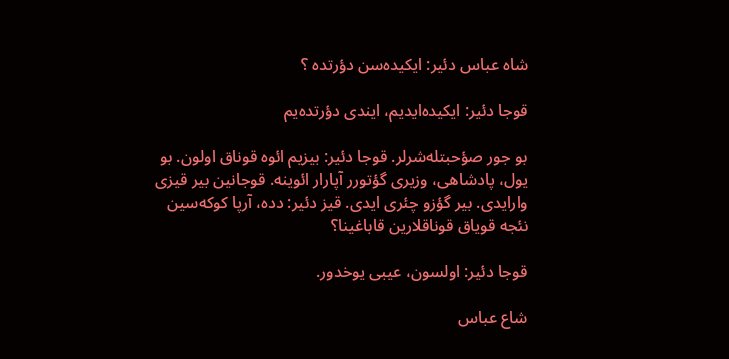شاه عباس دئیر: ایكیده‌سن دؤرتده ؟

قوجا دئیر: ایكیده‌ایدیم، ایندی دؤرتده‌یم

بو جور صؤحبتله‌شرلر. قوجا دئیر: بیزیم ائوه قوناق اولون. بو یول، پادشاهی، وزیری گؤتورر آپارار ائوینه. قوجانین بیر قیزی وارایدی. بیر گؤزو چئری ایدی. قیز دئیر: دده،‌ آرپا كوكه‌سین نئجه قویاق قوناقلارین قاباغینا؟

قوجا دئیر: اولسون، عیبی یوخدور.

شاع عباس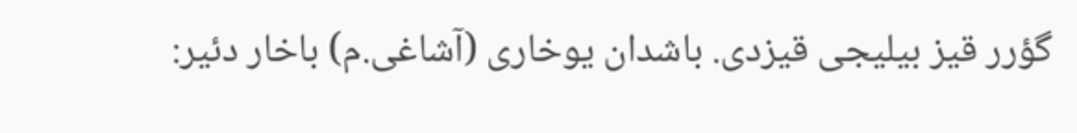گؤرر قیز بیلیجی قیزدی. باشدان یوخاری (آشاغی.م) باخار دئیر: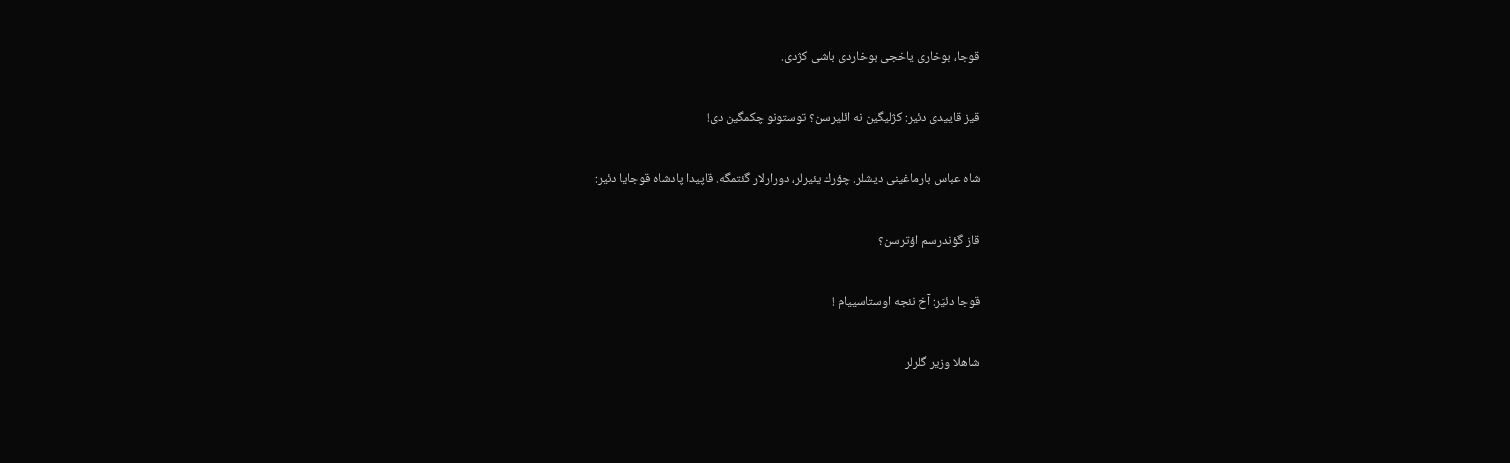قوجا، بوخاری یاخجی بوخاردی باشی كژدی.

قیز قاییدی دئیر: کژلیگین نه ائلیرسن؟ توستونو چكمگین دی!

شاه عباس بارماغینی دیشلر. چؤرك یئیرلر، دورارلار گئتمگه. قاپیدا پادشاه قوجایا دئیر:

قاز گؤندرسم اؤترسن؟

قوجا دئیَر: آخ نئجه اوستاسییام !

شاهلا وزیر گلرلر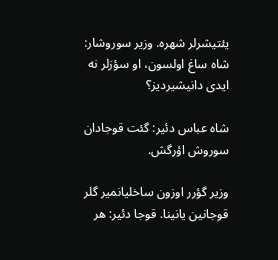یئتیشرلر شهره. وزیر سوروشار: شاه ساغ اولسون، او سؤزلر نه ایدی دانیشیردیز؟

شاه عباس دئیر: گئت قوجادان سوروش اؤرگش.

وزیر گؤر‌ر اوزون ساخلیانمیر گلر قوجانین یانینا. قوجا دئیر: هر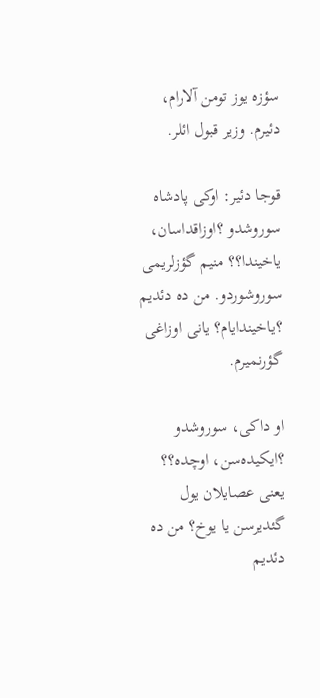سؤزه یوز تومن آلارام، دئیرم. وزیر قبول ائلر.

قوجا دئیر: اوكی پادشاه سوروشدو ؟اوزاقداسان، یاخیندا؟؟ منیم گؤزلریمی سوروشوردو. من ده دئدیم ؟یاخیندایام؟ یانی اوزاغی گؤرنمیرم.

او داكی، سوروشدو ؟ایكیده‌سن، اوچده؟؟ یعنی عصایلان یول گئدیرسن یا یوخ؟ من ده دئدیم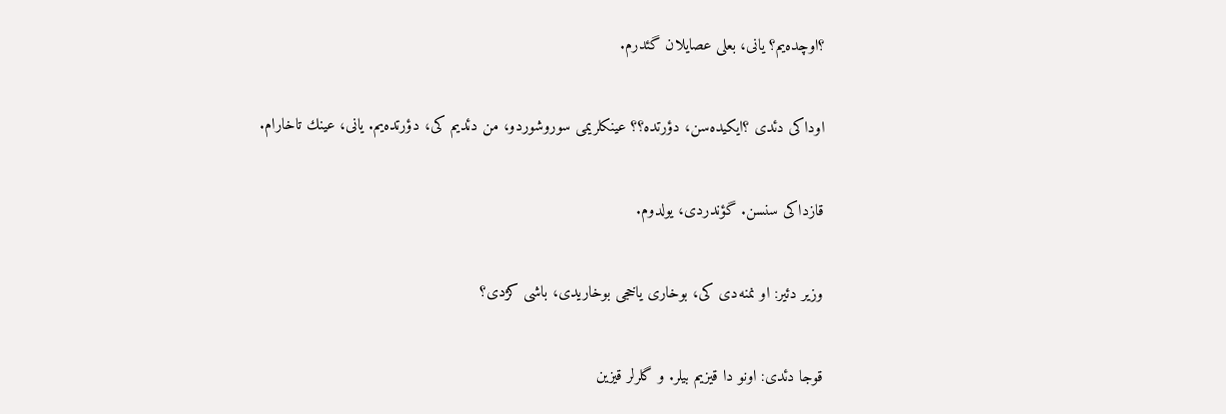؟اوچده‌یم؟ یانی، بعلی عصایلان گئدرم.

اوداكی دئدی ؟ایكیده‌سن، دؤرتده؟؟ عینكلریمی سوروشوردو، من دئدیم كی، دؤرتده‌یم. یانی، عینك تاخارام.

قازداكی سنسن. گؤندردی، یولدوم.

وزیر دئیر: او نمنه‌دی كی، بوخاری یاخجی بوخاریدی، باشی كژدی؟

قوجا دئدی: اونو دا قیزیم بیلر. و گلرلر قیزین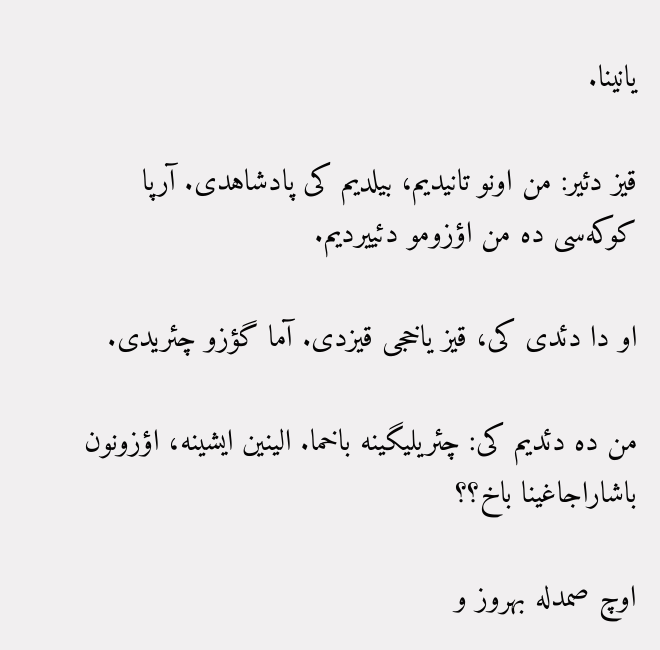یانینا.

قیز دئیر: من اونو تانیدیم، بیلدیم كی پادشاهدی. آرپا كوكه‌سی ده من اؤزومو دئییردیم.

او دا دئدی كی، قیز یاخجی قیزدی. آما گؤزو چئریدی.

من ده دئدیم كی: چئریلیگینه باخما. الینین ایشینه، اؤزونون باشاراجاغینا باخ؟؟

اوچ صمدله بهروز و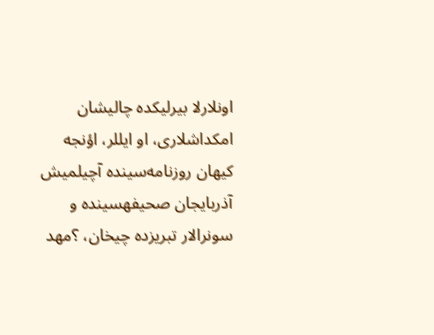اونلارلا بیرلیكده چالیشان امكداشلاری، او ایللر، اؤنجه كیهان روزنامه‌سینده آچیلمیش آذربایجان صحیفهسینده و سونرالار تبریزده چیخان، ؟مهد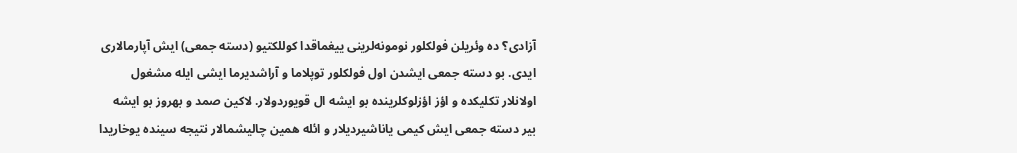آزادی؟ ده وئریلن فولكلور نومونه‌لرینی ییغماقدا كوللكتیو (دسته جمعی) ایش آپارمالاری ایدی. بو دسته جمعی ایشدن اول فولكلور توپلاما و آراشدیرما ایشی ایله مشغول اولانلار تكلیكده و اؤز اؤزلوكلرینده بو ایشه ال قویوردولار. لاكین صمد و بهروز بو ایشه بیر دسته جمعی ایش كیمی یاناشیردیلار و ائله همین چالیشمالار نتیجه سینده یوخاریدا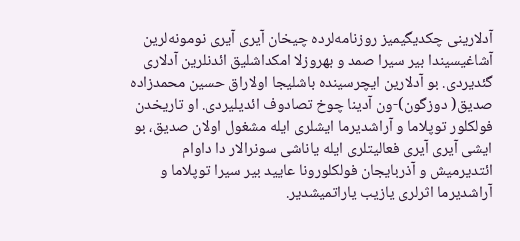آدلارینی چكدیگیمیز روزنامه‌لرده چیخان آیری آیری نومونه‌لرین آشاغیسیندا بیر سیرا صمد و بهروزلا امكداشلیق ائد‌نلرین آدلاری گئدیردی. بو آدلارین ایچرسینده باشلیجا اولاراق حسین محمدزاده صدیق( دوزگون)-ون آدینا چوخ تصادوف ائدیلیردی. او تاریخدن فولكلور توپلاما و آراشدیرما ایشلری ایله مشغول اولان صدیق، بو ایشی آیری آیری فعالیتلری ایله یاناشی سونرالار دا داوام ائتدیرمیش و آذربایجان فولكلورونا عایید بیر سیرا توپلاما و آراشدیرما اثرلری یازیب یاراتمیشدیر.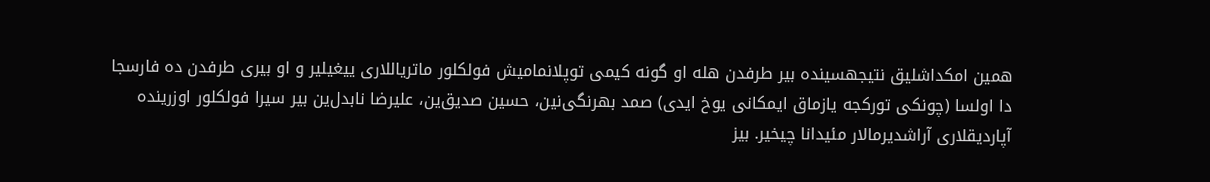همین امكداشلیق نتیجهسینده بیر طرفدن هله او گونه كیمی توپلانمامیش فولكلور ماتریاللاری ییغیلیر و او بیری طرفدن ده فارسجا دا اولسا (چونكی توركجه یازماق ایمكانی یوخ ایدی) صمد بهرنگی‌نین، حسین صدیق‌ین، علیرضا نابدل‌ین بیر سیرا فولكلور اوز‌رینده آپاردیقلاری آراشدیرمالار مئیدانا چیخیر. بیز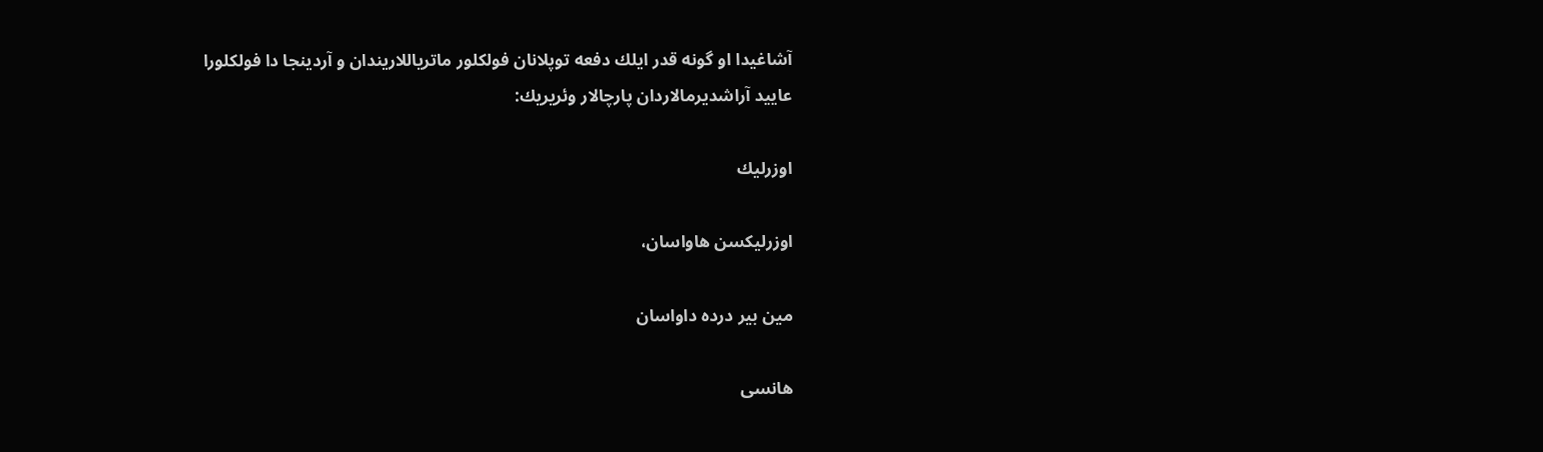آشاغیدا او گونه قدر ایلك دفعه توپلانان فولكلور ماتریاللاریندان و آردینجا دا فولكلورا عایید آراشدیرمالاردان پارچالار وئریریك:

اوزرلیك

اوزرلیكسن هاواسان،

مین بیر درده داواسان

هانسی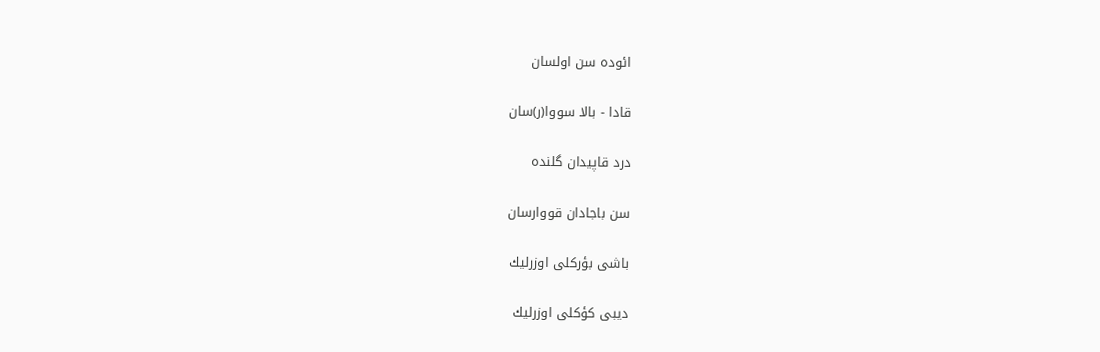ائوده سن اولسان

قادا - بالا سووا(ر)سان

درد قاپیدان گلنده

سن باجادان قووارسان

باشی بؤركلی اوزرلیك

دیبی كؤكلی اوزرلیك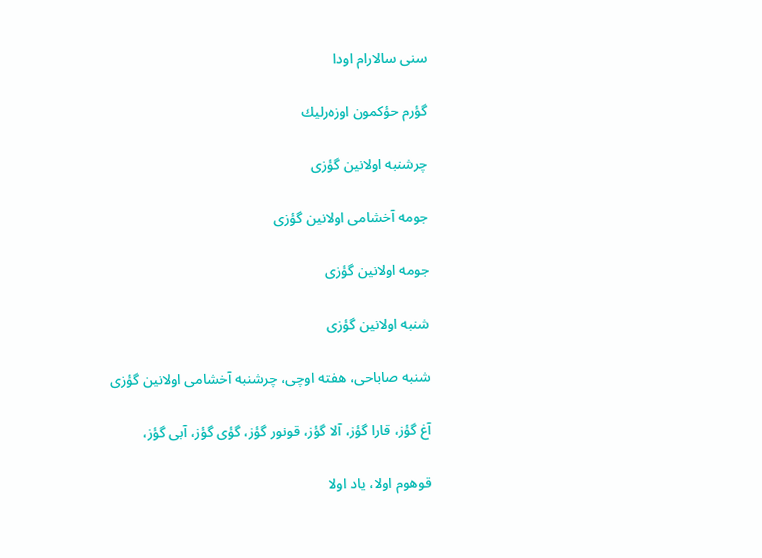سنی سالارام اودا

گؤر‌م حؤكمون اوزه‌رلیك

چرشنبه اولانین گؤزی

جومه آخشامی اولانین گؤزی

جومه اولانین گؤزی

شنبه اولانین گؤزی

شنبه صاباحی، هفته اوچی، چرشنبه آخشامی اولانین گؤزی

آغ گؤز، قارا گؤز، آلا گؤز، قونور گؤز، گؤی گؤز، آبی گؤز،

قوهوم اولا، یاد اولا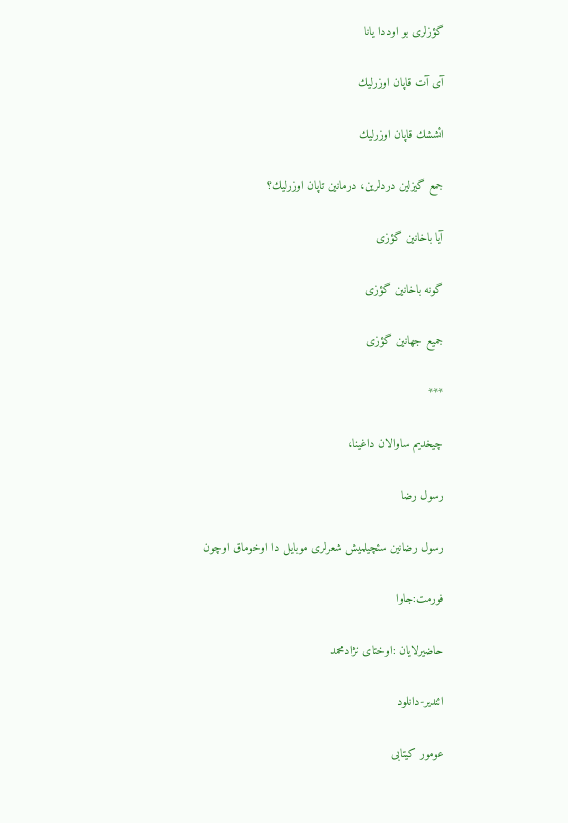گؤزلری بو اوددا یانا

آی آت قاپان اوز‌رلیك

ائششك قاپان اوزرلیك

جمع گیزلین دردلرین، درمانین تاپان اوز‌رلیك؟

آیا باخانین گؤزی

گونه باخانین گؤزی

جمیع جهانین گؤزی

***

چیخدیم ساوالان داغینا،

رسول رضا

رسول رضانین سئچیلمیش شعرلری موبایل دا اوخوماق اوچون

فورمت:جاوا

حاضیرلایان :اوختای نژادمحمد

ائندیر-دانلود

عومور کیتابی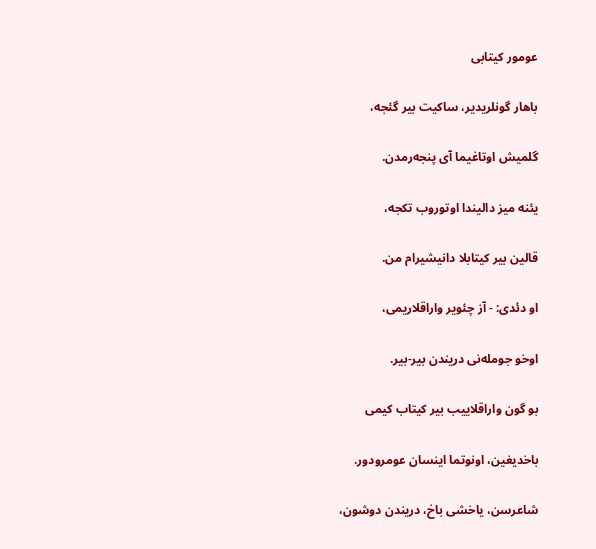عومور کیتابی

باهار گونلریدیر، ساکیت بیر گئجه،

گلمیش اوتاغیما آی پنجه‌رمدن.

یئنه میز دالیندا اوتوروب تکجه،

قالین بیر کیتابلا دانیشیرام من.

او دئدی: - آز چئویر واراقلاریمی،

اوخو جومله‌‌نی دریندن بیر-بیر.

بو گون واراقلاییب بیر کیتاب کیمی

باخدیغین، اونوتما اینسان عومرودور.

شاعرسن، یاخشی باخ، دریندن دوشون،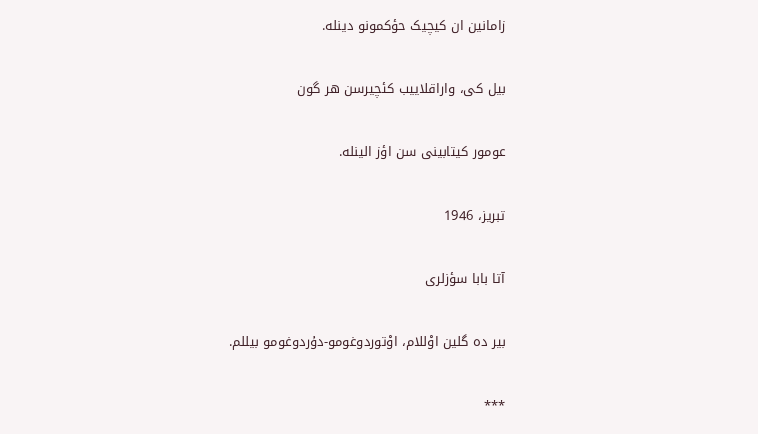زامانین ان کیچیک حؤکمونو دینله.

بیل کی، واراقلاییب کئچیرسن هر گون

عومور کیتابینی سن اؤز الینله.

تبریز، 1946

آتا بابا سؤزلری

بیر ده گلین اوْللام، اوْتوردوغومو-دۇردوغومو بیللم.

***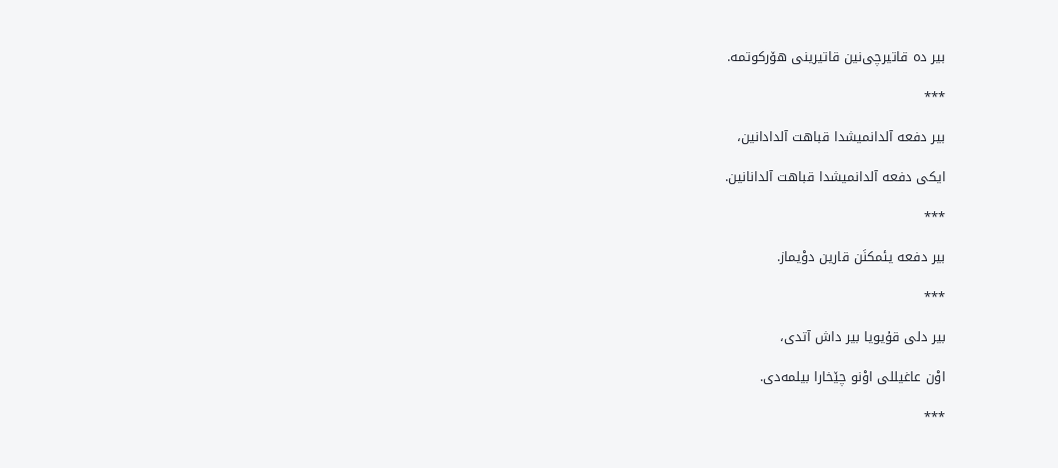بیر ده قاتیرچی‌نین قاتیرینی هۆرکوتمه.

***

بیر دفعه‌‌ آلدانمیشدا قباهت آلدادانین،

ایکی دفعه‌‌ آلدانمیشدا قباهت آلدانانین.

***

بیر دفعه‌‌ یئمکنَن قارین دوْیماز.

***

بیر دلی قۇیویا بیر داش آتدی،

اوْن عاغیللی اوْنو چێخارا بیلمه‌دی.

***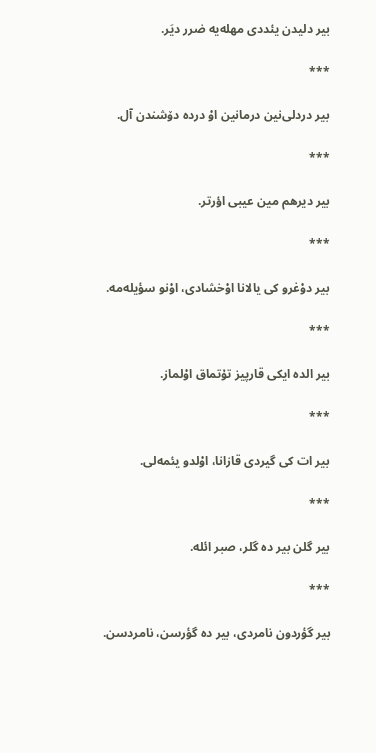بیر دلیدن یئددی مهله‌یه ضرر دیَر.

***

بیر دردلی‌نین درمانین اوْ درده دۆشندن آل.

***

بیر دیرهم مین عیبی اؤرتر.

***

بیر دوْغرو کی یالانا اوْخشادی، اوْنو سؤیله‌مه.

***

بیر الده ایکی قارپیز تۇتماق اوْلماز.

***

بیر ات کی گیردی قازانا، اوْلدو یئمه‌لی.

***

بیر گلن بیر ده گلر، صبر ائله.

***

بیر گؤردون نامردی، بیر ده گؤرسن، نامردسن.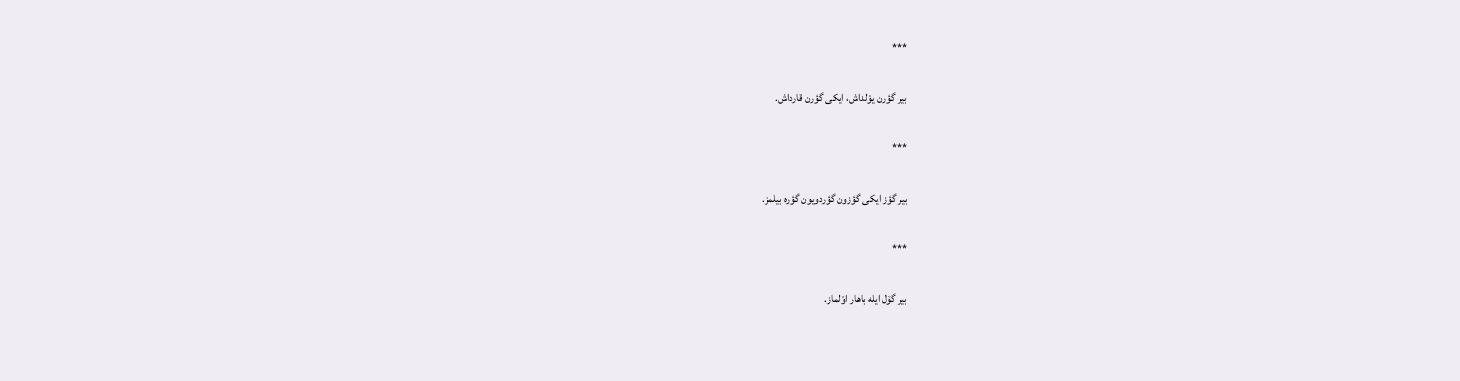***

بیر گؤرن یوْلداش، ایکی گؤرن قارداش.

***

بیر گؤز ایکی گؤزون گؤردویون گؤره بیلمز.

***

بیر گۆل ایله باهار اوْلماز.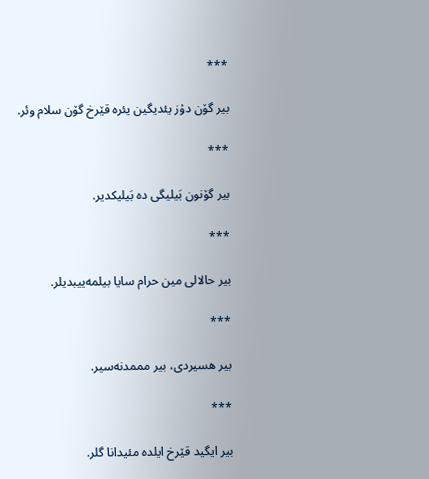***

بیر گۆن دۇز یئدیگین یئره قێرخ گۆن سلام وئر.

***

بیر گۆنون بَیلیگی ده بَیلیکدیر.

***

بیر حالالی مین حرام سایا بیلمه‌ییبدیلر.

***

بیر هسیردی، بیر مممدنه‌سیر.

***

بیر ایگید قێرخ ایلده مئیدانا گلر.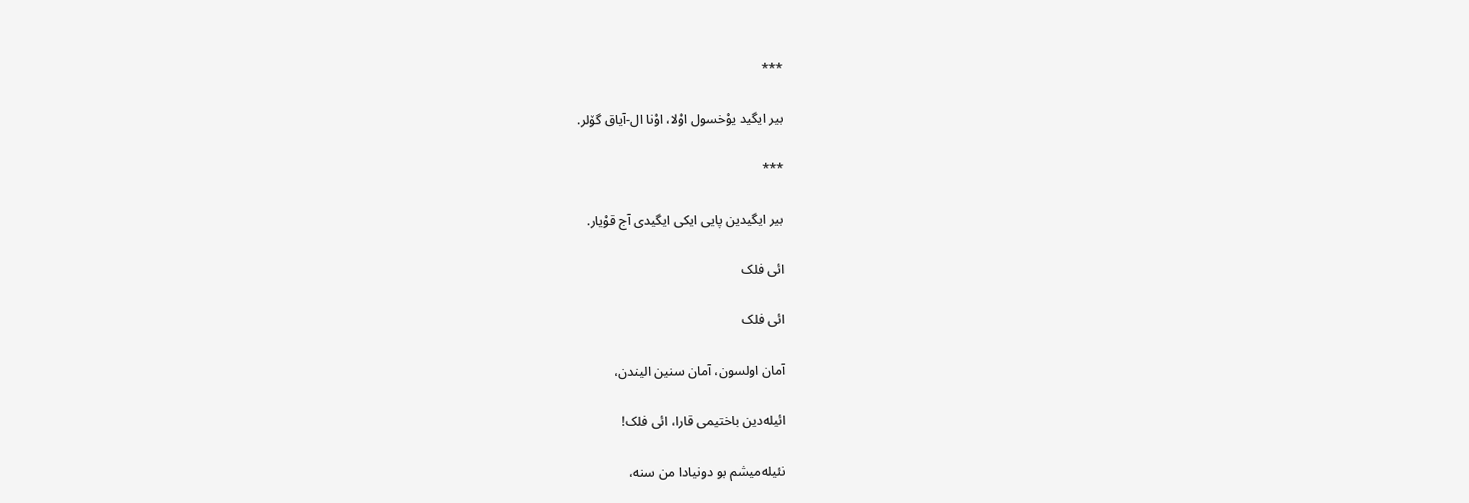***

بیر ایگید یوْخسول اوْلا، اوْنا ال-آیاق گۆلر.

***

بیر ایگیدین پایی ایکی ایگیدی آج قوْیار.

ائی فلک

ائی فلک

آمان اولسون، آمان سنین الیندن،

ائیله‌دین باختیمی قارا، ائی فلک!

نئیله‌میشم بو دونیادا من سنه،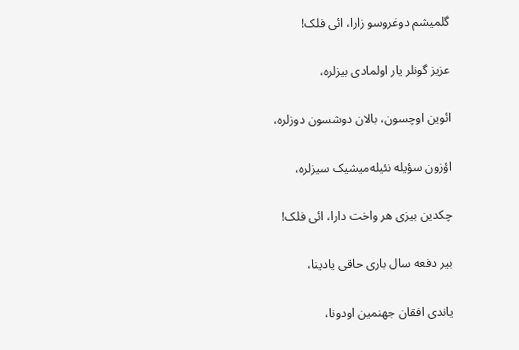گلمیشم دوغروسو زارا، ائی فلک!

عزیز گونلر یار اولمادی بیزلره،

ائوین اوچسون، بالان دوشسون دوزلره،

اؤزون سؤیله نئیله‌میشیک سیزلره،

چکدین بیزی هر واخت دارا، ائی فلک!

بیر دفعه‌‌ سال باری حاقی یادینا،

یاندی افقان جهنمین اودونا،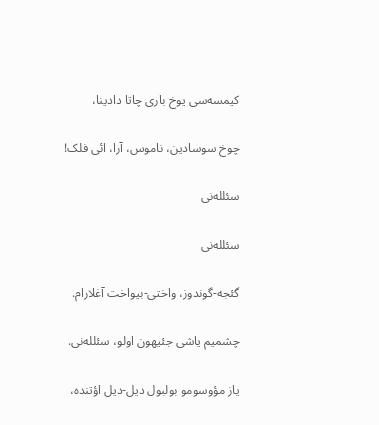کیمسه‌سی یوخ باری چاتا دادینا،

چوخ سوسادین، ناموس، آرا، ائی فلک!

سئلله‌نی

سئلله‌نی

گئجه-گوندوز، واختی-بیواخت آغلارام.

چشمیم یاشی جئیهون اولو، سئلله‌نی.

یاز مؤوسومو بولبول دیل-دیل اؤتنده،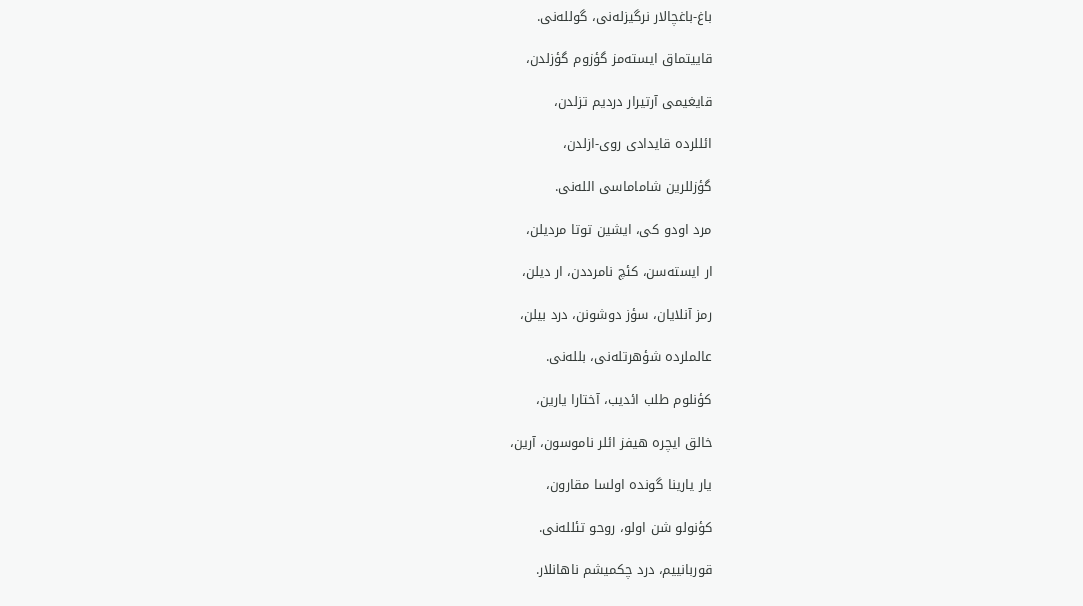باغ-باغچالار نرگیزله‌نی، گولله‌نی.

قاییتماق ایسته‌مز گؤزوم گؤزلدن،

قایغیمی آرتیرار دردیم تزلدن،

ائللرده قایدادی روی-ازلدن،

گؤزللرین شاماماسی الله‌نی.

مرد اودو کی، ایشین توتا مردیلن،

ار ایسته‌سن، کئچ نامرددن، ار دیلن،

رمز آنلایان، سؤز دوشونن، درد بیلن،

عالملرده شؤهرتله‌نی، بلله‌نی.

کؤنلوم طلب ائدیب، آختارا یارین،

خالق ایچره هیفز ائلر ناموسون، آرین،

یار یارینا گونده اولسا مقارون،

کؤنولو شن اولو، روحو تئلله‌نی.

قوربانییم، درد چکمیشم ناهانلار.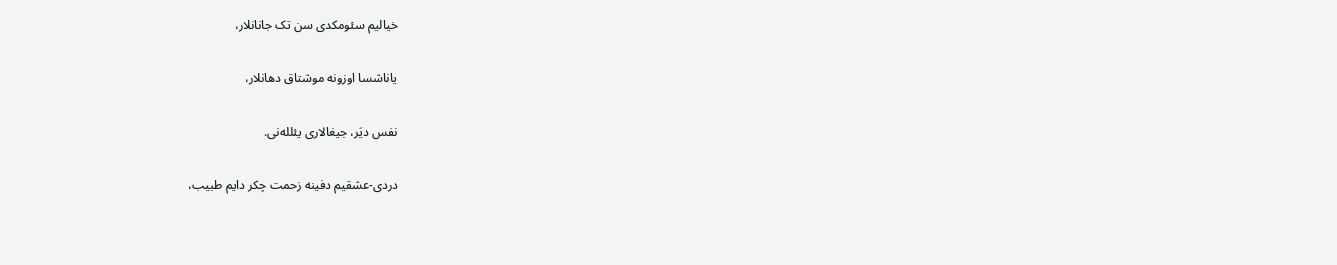خیالیم سئومکدی سن تک جانانلار،

یاناشسا اوزونه موشتاق دهانلار،

نفس دیَر، جیغالاری یئلله‌نی.

دردی-عشقیم دفینه زحمت چکر دایم طبیب،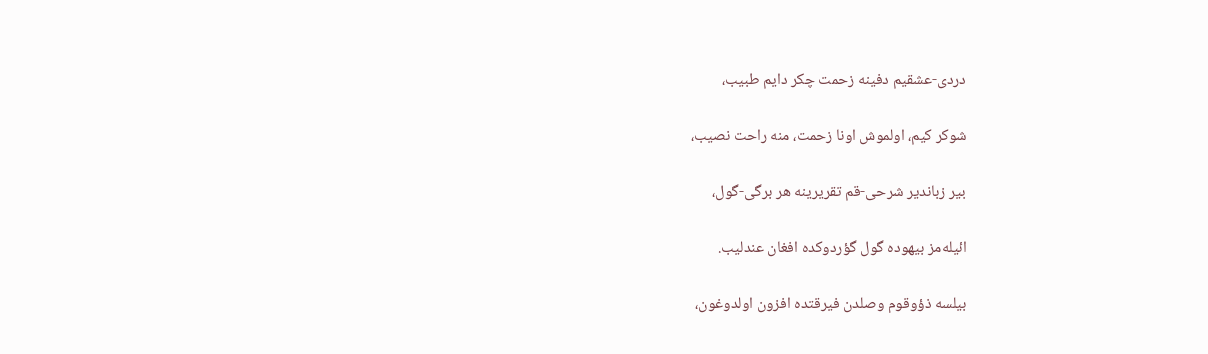دردی-عشقیم دفینه زحمت چکر دایم طبیب،

شوکر کیم، اولموش اونا زحمت، منه راحت نصیب،

بیر زباندیر شرحی-قم تقریرینه هر برگی-گول،

ائیله‌مز بیهوده گول گؤردوکده افغان عند‌لیب.

بیلسه ذؤوقوم وصلدن فیرقتده افزون اولدوغون،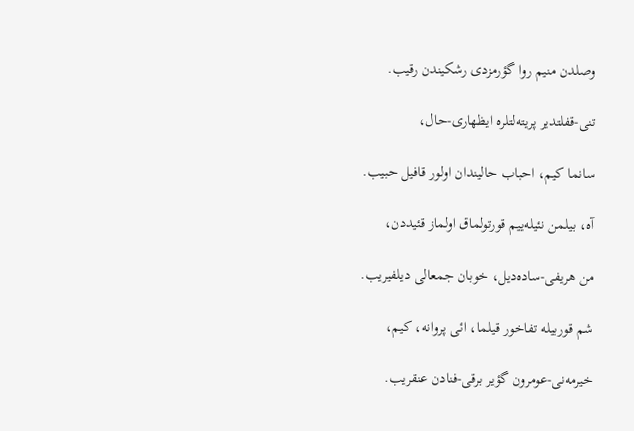وصلدن منیم روا گؤرمزدی رشکیندن رقیب.

تنی-قفلتدیر پریته‌لتلره ایظهاری-حال،

سانما کیم، احباب حالیندان اولور قافیل حبیب.

آه، بیلمن نئیله‌ییم قورتولماق اولماز قئیددن،

من هریفی-ساده‌دیل، خوبان جمعالی دیلفیریب.

شم قوربیله تفاخور قیلما، ائی پروانه، کیم،

خیرمه‌نی-عومرون گؤیر برقی-فنادن عنقریب.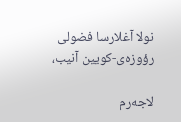نولا آغلارسا فضولی رؤوزه‌ی-کویین آنیب،

لاجه‌رم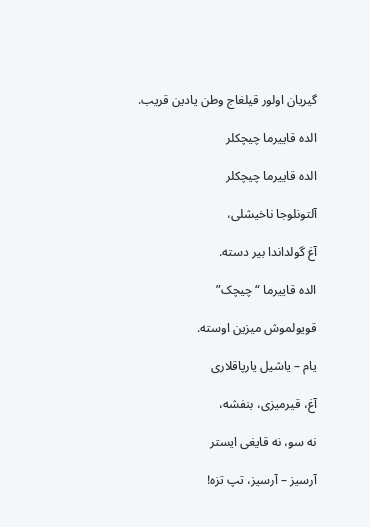گیریان اولور قیلغاج وطن یادین قریب.

الده قاییرما چیچکلر

الده قاییرما چیچکلر

آلتونلوجا ناخیشلی،

آغ گولداندا بیر دسته.

الده قاییرما “چیچک”

قویولموش میزین اوسته.

یام – یاشیل یارپاقلاری

آغ، قیرمیزی، بنفشه،

نه سو، نه قایغی ایستر

آرسیز – آرسیز، تپ تزه!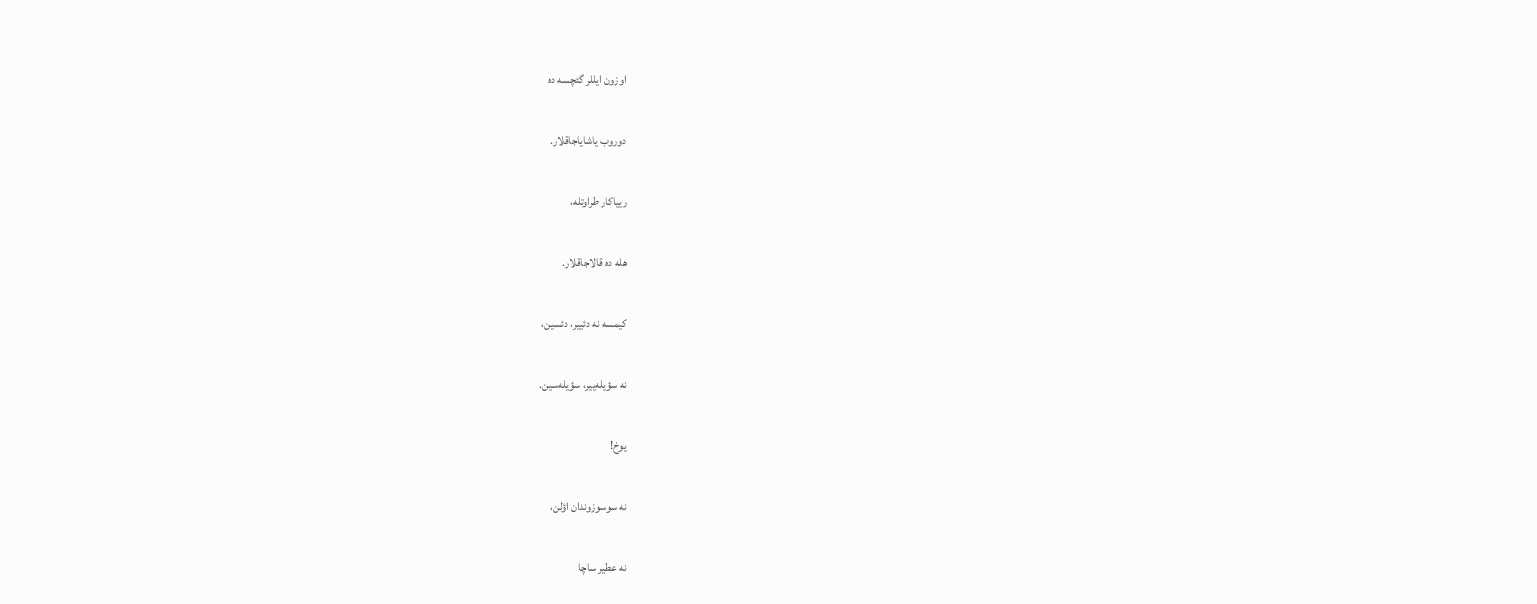اوزون ایللر گئچسه ده

دوروب یاشایاجاقلار.

رییاکار طراوتله،

هله ده قالاجاقلار.

کیمسه نه دئییر، دئسین،

نه سؤیله‌ییر، سؤیله‌سین.

یوخ!

نه سوسوزوندان اؤلن،

نه عطیر ساچا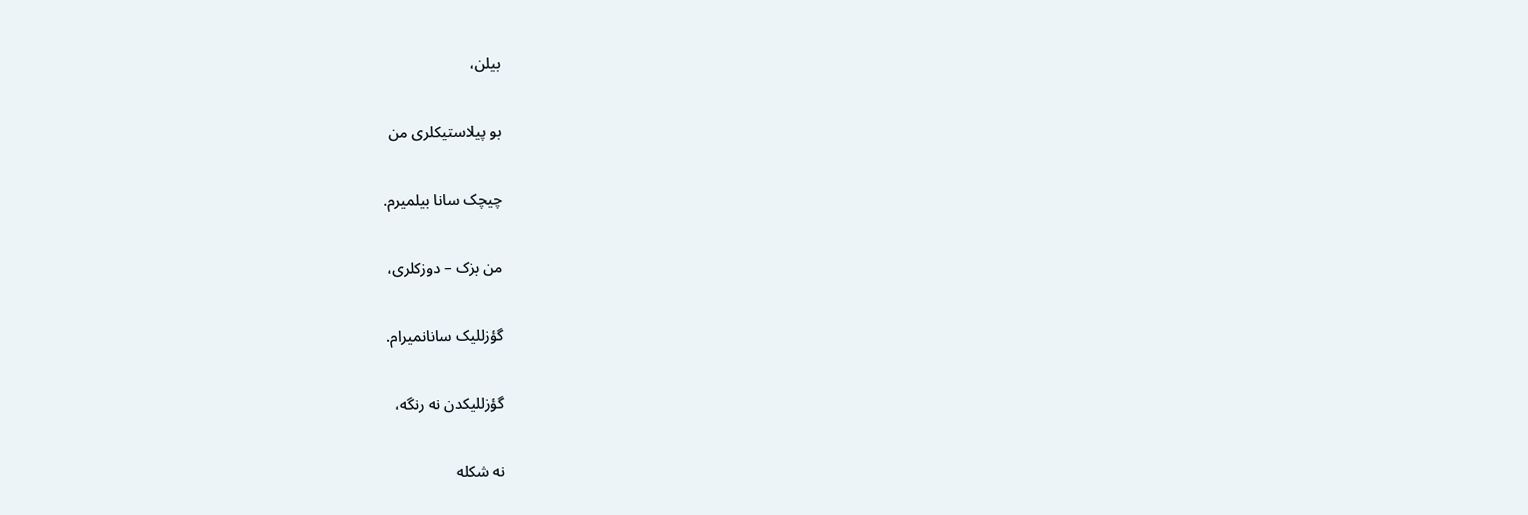بیلن،

بو پیلاستیکلری من

چیچک سانا بیلمیرم.

من بزک – دوزکلری،

گؤزللیک سانانمیرام.

گؤزللیکدن نه رنگه،

نه شکله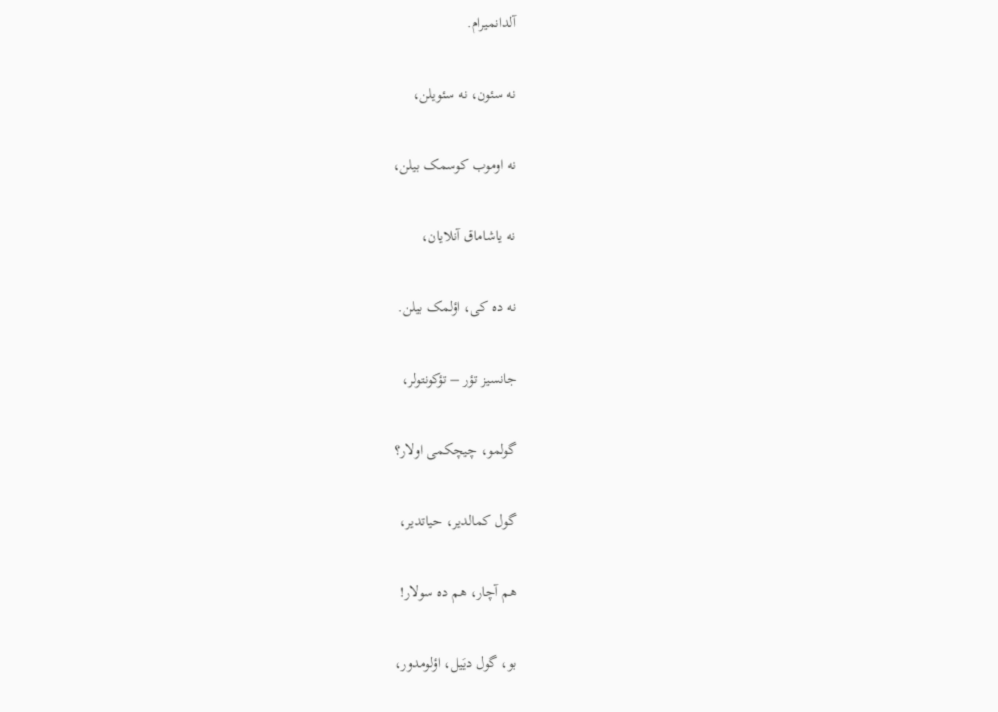آلدانمیرام.

نه سئون، نه سئویلن،

نه اوموب کوسمک بیلن،

نه یاشاماق آنلایان،

نه ده کی، اؤلمک بیلن.

جانسیز تؤر – تؤکونتولر،

گولمو، چیچکمی اولار؟

گول کمالدیر، حیاتدیر،

هم آچار، هم ده سولار!

بو، گول دیَیل، اؤلومدور،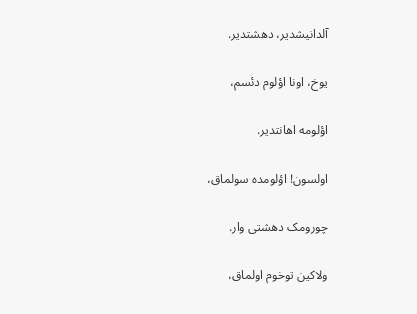آلدانیشدیر، دهشتدیر.

یوخ، اونا اؤلوم دئسم،

اؤلومه اهانتدیر.

اولسون! اؤلومده سولماق،

چورومک دهشتی وار.

ولاکین توخوم اولماق،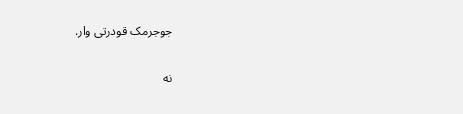جوجرمک قودرتی وار.

نه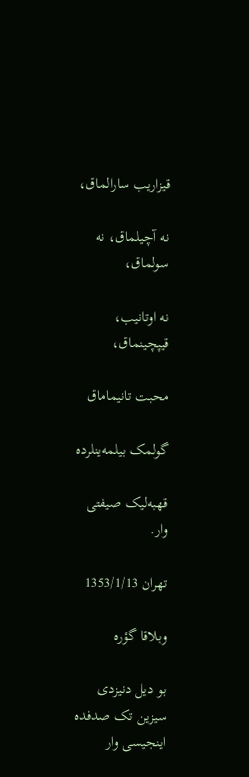قیزاریب سارالماق،

نه آچیلماق، نه سولماق،

نه اوتانیب، قیپچینماق،

محبت تانیماماق

گولمک بیلمه‌ینلرده

قهبه‌لیک صیفتی وار.

تهران 1353/1/13

وبلاقا گؤره

بو دیل دنیزدی سیزین تک صدفده اینجیسی وار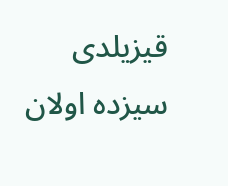قیزیلدی سیزده اولان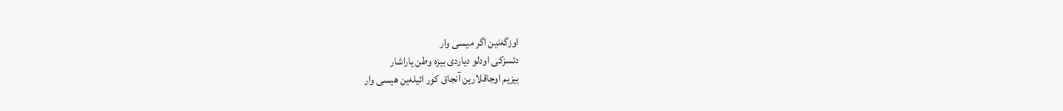اوزگه‌نین اگر میسی وار
دئسزکی اودلو دیاردی بیزه وطن یاراشار
بیزیم اوجاقلارین آنجاق کور ائیله‌ین هیسی وار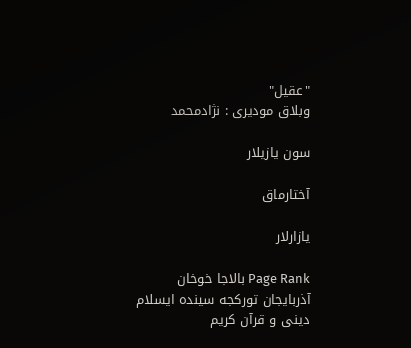"عقیل"
وبلاق مودیری : نژادمحمد

سون یازیلار

آختارماق

یازارلار

Page Rank بالاجا خوخان آذربایجان تورکجه سینده ایسلام دینی و قرآن کریم